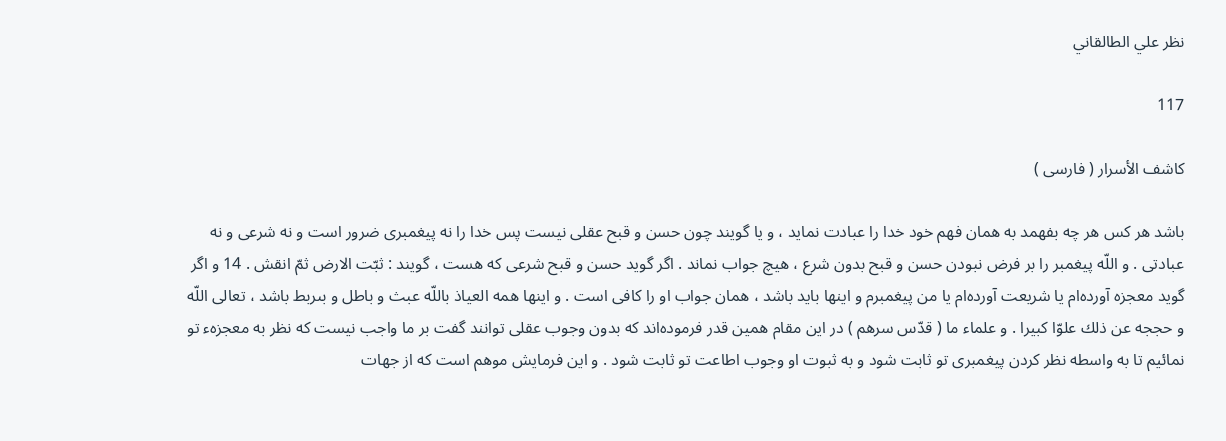نظر علي الطالقاني

117

كاشف الأسرار ( فارسى )

باشد هر كس هر چه بفهمد به همان فهم خود خدا را عبادت نمايد ، و يا گويند چون حسن و قبح عقلى نيست پس خدا را نه پيغمبرى ضرور است و نه شرعى و نه عبادتى . و اللّه پيغمبر را بر فرض نبودن حسن و قبح بدون شرع ، هيچ جواب نماند . اگر گويد حسن و قبح شرعى كه هست ، گويند : ثبّت الارض ثمّ انقش . 14 و اگر گويد معجزه آورده‌ام يا شريعت آورده‌ام يا من پيغمبرم و اينها بايد باشد ، همان جواب او را كافى است . و اينها همه العياذ باللّه عبث و باطل و بىربط باشد ، تعالى اللّه و حججه عن ذلك علوّا كبيرا . و علماء ما ( قدّس سرهم ) در اين مقام همين قدر فرموده‌اند كه بدون وجوب عقلى توانند گفت بر ما واجب نيست كه نظر به معجزهء تو نمائيم تا به واسطه نظر كردن پيغمبرى تو ثابت شود و به ثبوت او وجوب اطاعت تو ثابت شود . و اين فرمايش موهم است كه از جهات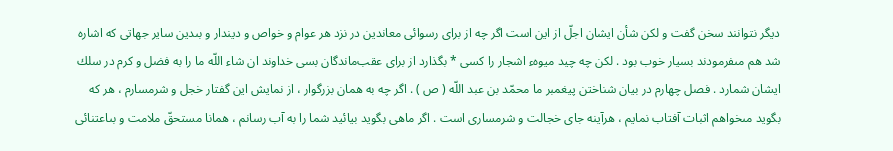ديگر نتوانند سخن گفت و لكن شأن ايشان اجلّ از اين است اگر چه از براى رسوائى معاندين در نزد هر عوام و خواص و ديندار و بىدين ساير جهاتى كه اشاره شد هم مىفرمودند بسيار خوب بود . لكن چه چيد ميوهء اشجار را كسى * بگذارد از براى عقب‌ماندگان بسى خداوند ان شاء اللّه ما را به فضل و كرم در سلك ايشان شمارد . فصل چهارم در بيان شناختن پيغمبر ما محمّد بن عبد اللّه ( ص ) . اگر چه به همان بزرگوار ، از نمايش اين گفتار خجل و شرمسارم ، هر كه بگويد مىخواهم اثبات آفتاب نمايم ، هرآينه جاى خجالت و شرمسارى است . اگر ماهى بگويد بيائيد شما را به آب رسانم ، همانا مستحقّ ملامت و بىاعتنائى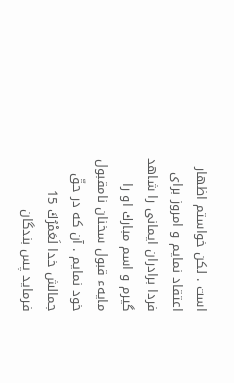است . لكن خواستم اظهار اعتقاد نمايم و امروز براى فردا برادران ايمانى را شاهد گيرم و اسم مبارك او را مايهء قبول سخنان نامقبول خود نمايم . آن كه در حقّ جمالش خدا لَعَمْرُكَ 15 فرمايد پس بندگان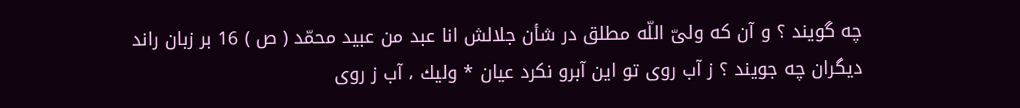چه گويند ؟ و آن كه ولىّ اللّه مطلق در شأن جلالش انا عبد من عبيد محمّد ( ص ) 16 بر زبان راند ديگران چه جويند ؟ ز آب روى تو اين آبرو نكرد عيان * وليك ، آب ز روى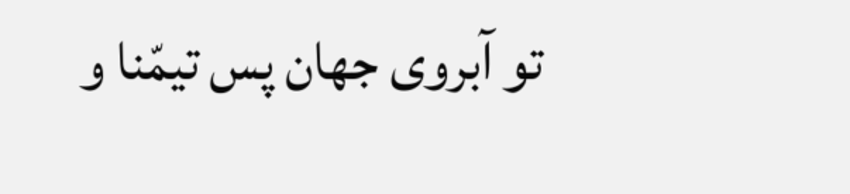تو آبروى جهان پس تيمّنا و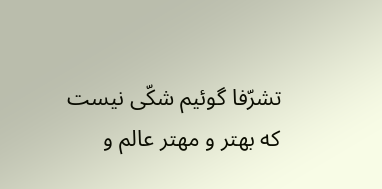تشرّفا گوئيم شكّى نيست كه بهتر و مهتر عالم و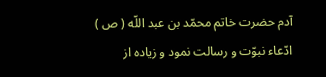آدم حضرت خاتم محمّد بن عبد اللّه ( ص ) ادّعاء نبوّت و رسالت نمود و زياده از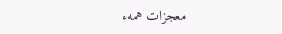معجزات همهء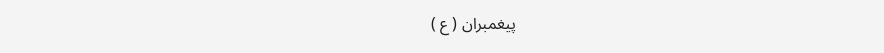پيغمبران ( ع )